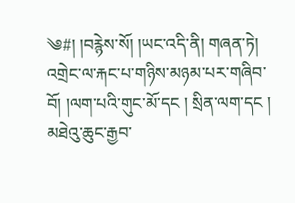༄#། །བརྙེས་སོ། །ཡང་འདི་ནི། གཞན་ཏེ། འགྲེང་ལ་རྐང་པ་གཉིས་མཉམ་པར་གཞིབ་བོ། །ལག་པའི་གུང་མོ་དང ། སྲིན་ལག་དང ། མཐེའུ་ཆུང་རྒྱབ་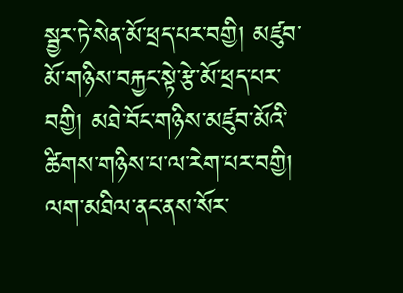སྦྱར་ཏེ་སེན་མོ་ཕྲད་པར་བགྱི། མཛུབ་མོ་གཉིས་བརྐྱང་སྟེ་རྩེ་མོ་ཕྲད་པར་བགྱི། མཐེ་བོང་གཉིས་མཛུབ་མོའི་ཚིགས་གཉིས་པ་ལ་རེག་པར་བགྱི། ལག་མཐིལ་ནང་ནས་སོར་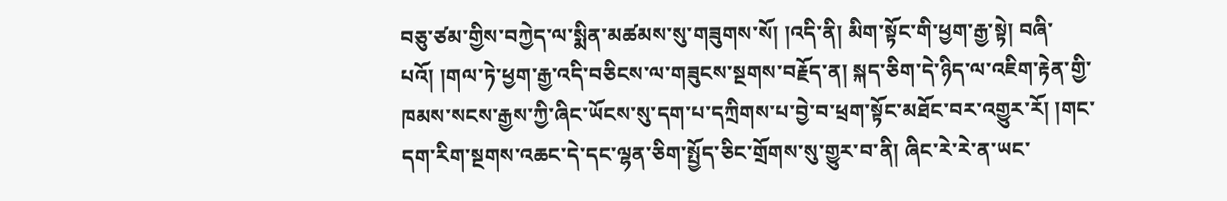བཅུ་ཙམ་གྱིས་བཀྱེད་ལ་སྨིན་མཚམས་སུ་གཟུགས་སོ། །འདི་ནི། མིག་སྟོང་གི་ཕྱག་རྒྱ་སྟེ། བཞི་པའོ། །གལ་ཏེ་ཕྱག་རྒྱ་འདི་བཅིངས་ལ་གཟུངས་སྔགས་བརྗོད་ན། སྐད་ཅིག་དེ་ཉིད་ལ་འཇིག་རྟེན་གྱི་ཁམས་སངས་རྒྱས་ཀྱི་ཞིང་ཡོངས་སུ་དག་པ་དཀྲིགས་པ་བྱེ་བ་ཕྲག་སྟོང་མཐོང་བར་འགྱུར་རོ། །གང་དག་རིག་སྔགས་འཆང་དེ་དང་ལྷན་ཅིག་སྤྱོད་ཅིང་གྲོགས་སུ་གྱུར་བ་ནི། ཞིང་རེ་རེ་ན་ཡང་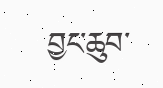བྱང་ཆུབ་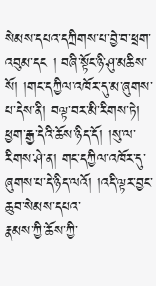སེམས་དཔའ་དཀྲིགས་པ་བྱེ་བ་ཕྲག་འབུམ་དང ། བཞི་སྟོང་ཉི་ཤུ་མཆིས་སོ། །གང་དཀྱིལ་འཁོར་དུ་མ་ཞུགས་པ་དེས་ནི། བལྟ་བར་མི་རིགས་ཏེ། ཕྱག་རྒྱ་དེའི་ཆོས་ཉིད་དོ། །སུ་ལ་རིགས་ཤེ་ན། གང་དཀྱིལ་འཁོར་དུ་ཞུགས་པ་དེ་ཉིད་ལའོ། །འདི་ལྟར་བྱང་ཆུབ་སེམས་དཔའ་
རྣམས་ཀྱི་ཆོས་ཀྱི་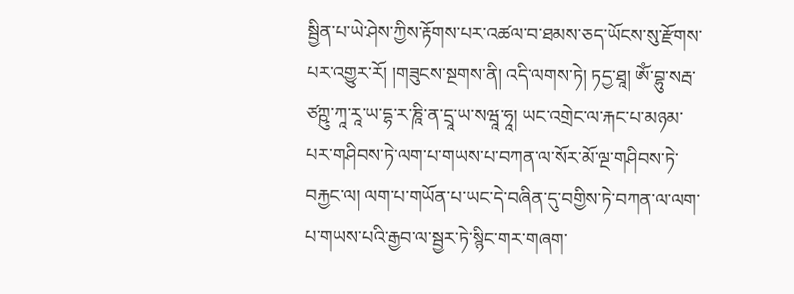སྦྱིན་པ་ཡེ་ཤེས་ཀྱིས་རྟོགས་པར་འཚལ་བ་ཐམས་ཅད་ཡོངས་སུ་རྫོགས་པར་འགྱུར་རོ། །གཟུངས་སྔགས་ནི། འདི་ལགས་ཏེ། ཏདྱ་ཐཱ། ཨོཾ་བྷུ་སརྦ་ཙཀྵུ་ཀཱ་རཱ་ཡ་དྷ་ར་ཎཱི་ན་དྲཱ་ཡ་སཝཱ་ཧཱ། ཡང་འགྲེང་ལ་རྐང་པ་མཉམ་པར་གཤིབས་ཏེ་ལག་པ་གཡས་པ་བཀན་ལ་སོར་མོ་ལྔ་གཤིབས་ཏེ་བརྐྱང་ལ། ལག་པ་གཡོན་པ་ཡང་དེ་བཞིན་དུ་བགྱིས་ཏེ་བཀན་ལ་ལག་པ་གཡས་པའི་རྒྱབ་ལ་སྦྱར་ཏེ་སྙིང་གར་གཞག་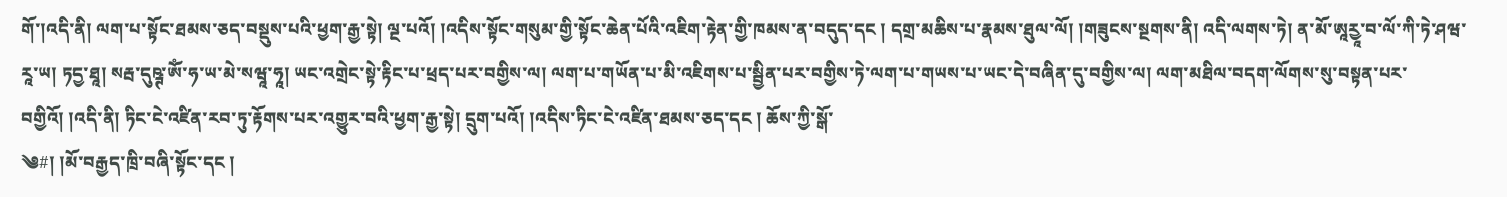གོ་།འདི་ནི། ལག་པ་སྟོང་ཐམས་ཅད་བསྡུས་པའི་ཕྱག་རྒྱ་སྟེ། ལྔ་པའོ། །འདིས་སྟོང་གསུམ་གྱི་སྟོང་ཆེན་པོའི་འཇིག་རྟེན་གྱི་ཁམས་ན་བདུད་དང ། དགྲ་མཆིས་པ་རྣམས་ཐུལ་ལོ། །གཟུངས་སྔགས་ནི། འདི་ལགས་ཏེ། ན་མོ་ཨཱརྱཱ་བ་ལོ་ཀི་ཏེ་ཤཝ་རཱ་ཡ། ཏདྱ་ཐཱ། སརྦ་དུཥྚ་ཨོཾ་ཧ་ཡ་མེ་སཝཱ་ཧཱ། ཡང་འགྲེང་སྟེ་རྟིང་པ་ཕྲད་པར་བགྱིས་ལ། ལག་པ་གཡོན་པ་མི་འཇིགས་པ་སྦྱིན་པར་བགྱིས་ཏེ་ལག་པ་གཡས་པ་ཡང་དེ་བཞིན་དུ་བགྱིས་ལ། ལག་མཐིལ་བདག་ལོགས་སུ་བསྟན་པར་བགྱིའོ། །འདི་ནི། ཏིང་ངེ་འཛིན་རབ་ཏུ་རྟོགས་པར་འགྱུར་བའི་ཕྱག་རྒྱ་སྟེ། དྲུག་པའོ། །འདིས་ཏིང་ངེ་འཛིན་ཐམས་ཅད་དང ། ཆོས་ཀྱི་སྒོ་
༄#། །མོ་བརྒྱད་ཁྲི་བཞི་སྟོང་དང །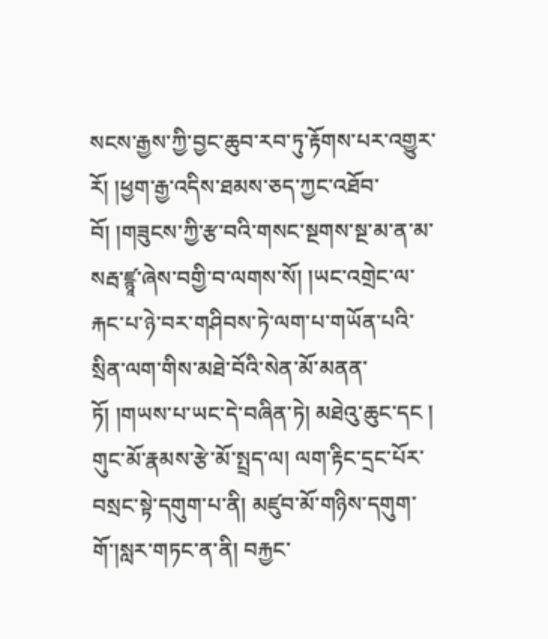སངས་རྒྱས་ཀྱི་བྱང་ཆུབ་རབ་ཏུ་རྟོགས་པར་འགྱུར་རོ། །ཕྱག་རྒྱ་འདིས་ཐམས་ཅད་ཀྱང་འཐོབ་བོ། །གཟུངས་ཀྱི་རྩ་བའི་གསང་སྔགས་སྔ་མ་ན་མ་སརྦ་ཛྙཱ་ཞེས་བགྱི་བ་ལགས་སོ། །ཡང་འགྲེང་ལ་རྐང་པ་ཉེ་བར་གཤིབས་ཏེ་ལག་པ་གཡོན་པའི་སྲིན་ལག་གིས་མཐེ་བོའི་སེན་མོ་མནན་ཏོ། །གཡས་པ་ཡང་དེ་བཞིན་ཏེ། མཐེའུ་ཆུང་དང ། གུང་མོ་རྣམས་རྩེ་མོ་སྤྲད་ལ། ལག་རྟིང་དྲང་པོར་བསྲང་སྟེ་དགུག་པ་ནི། མཛུབ་མོ་གཉིས་དགུག་གོ་།སླར་གཏང་ན་ནི། བརྐྱང་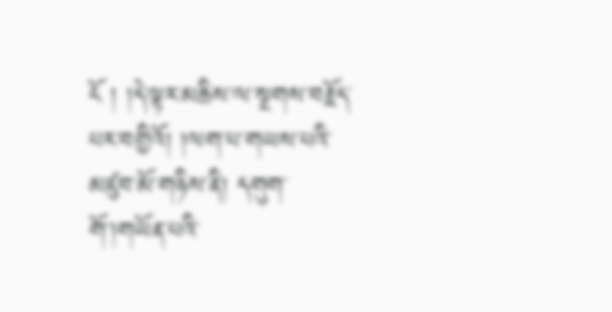ངོ ། །དེ་ལྟར་མཆིས་ལ་སྔགས་བརྗོད་པར་བགྱིའོ། །ལག་པ་གཡས་པའི་མཛུབ་མོ་གཉིས་ནི། དགུག་གོ་།གཡོན་པའི་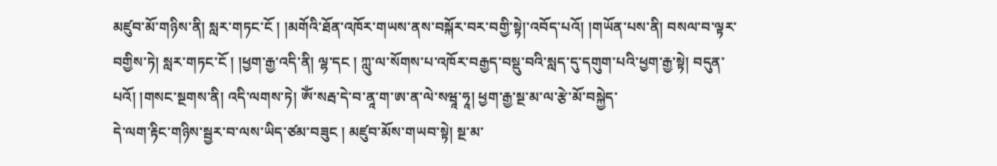མཛུབ་མོ་གཉིས་ནི། སླར་གཏང་ངོ ། །མགོའི་ཐོན་འཁོར་གཡས་ནས་བསྐོར་བར་བགྱི་སྟེ།་འབོད་པའོ། །གཡོན་པས་ནི། བསལ་བ་ལྟར་བགྱིས་ཏེ། སླར་གཏང་ངོ ། །ཕྱག་རྒྱ་འདི་ནི། ལྷ་དང ། ཀླུ་ལ་སོགས་པ་འཁོར་བརྒྱད་བསྡུ་བའི་སླད་དུ་དགུག་པའི་ཕྱག་རྒྱ་སྟེ། བདུན་པའོ། །གསང་སྔགས་ནི། འདི་ལགས་ཏེ། ཨོཾ་སརྦ་དེ་བ་ནཱ་ག་ཨ་ན་ལེ་སཝཱ་ཧཱ། ཕྱག་རྒྱ་སྔ་མ་ལ་རྩེ་མོ་བསྐྱེད་
དེ་ལག་རྟིང་གཉིས་སྦྱར་བ་ལས་ཡིད་ཙམ་བཟུང ། མཛུབ་མོས་གཡབ་སྟེ། སྔ་མ་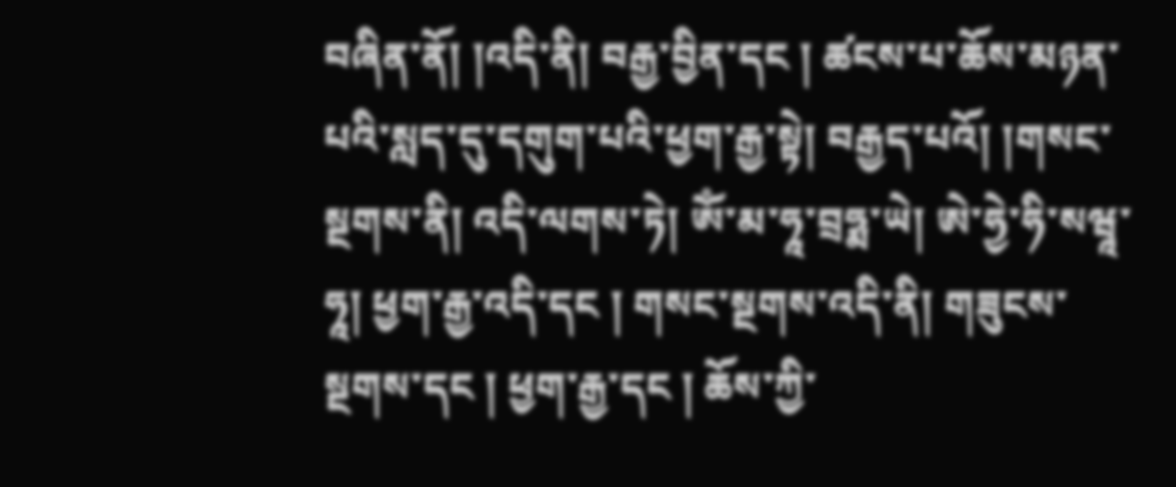བཞིན་ནོ། །འདི་ནི། བརྒྱ་བྱིན་དང ། ཚངས་པ་ཆོས་མཉན་པའི་སླད་དུ་དགུག་པའི་ཕྱག་རྒྱ་སྟེ། བརྒྱད་པའོ། །གསང་སྔགས་ནི། འདི་ལགས་ཏེ། ཨོཾ་མ་ཧཱ་བྲཧྨ་ཡེ། ཨེ་ཧྱེ་ཧི་སཝཱ་ཧཱ། ཕྱག་རྒྱ་འདི་དང ། གསང་སྔགས་འདི་ནི། གཟུངས་སྔགས་དང ། ཕྱག་རྒྱ་དང ། ཆོས་ཀྱི་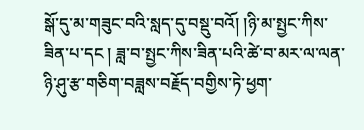སྒོ་དུ་མ་གཟུང་བའི་སླད་དུ་བསྡུ་བའོ། །ཉི་མ་སྤྱང་ཀིས་ཟིན་པ་དང ། ཟླ་བ་སྤྱང་ཀིས་ཟིན་པའི་ཚེ་བ་མར་ལ་ལན་ཉི་ཤུ་རྩ་གཅིག་བཟླས་བརྗོད་བགྱིས་ཏེ་ཕྱག་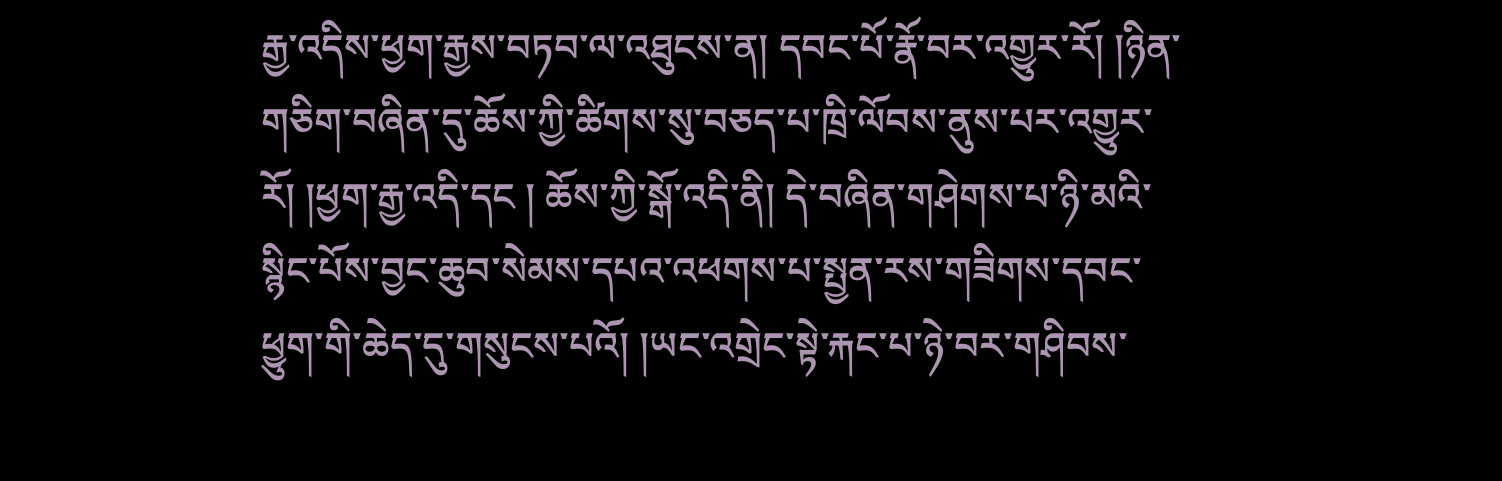རྒྱ་འདིས་ཕྱག་རྒྱས་བཏབ་ལ་འཐུངས་ན། དབང་པོ་རྣོ་བར་འགྱུར་རོ། །ཉིན་གཅིག་བཞིན་དུ་ཆོས་ཀྱི་ཚིགས་སུ་བཅད་པ་ཁྲི་ལོབས་ནུས་པར་འགྱུར་རོ། །ཕྱག་རྒྱ་འདི་དང ། ཆོས་ཀྱི་སྒོ་འདི་ནི། དེ་བཞིན་གཤེགས་པ་ཉི་མའི་སྙིང་པོས་བྱང་ཆུབ་སེམས་དཔའ་འཕགས་པ་སྤྱན་རས་གཟིགས་དབང་ཕྱུག་གི་ཆེད་དུ་གསུངས་པའོ། །ཡང་འགྲེང་སྟེ་རྐང་པ་ཉེ་བར་གཤིབས་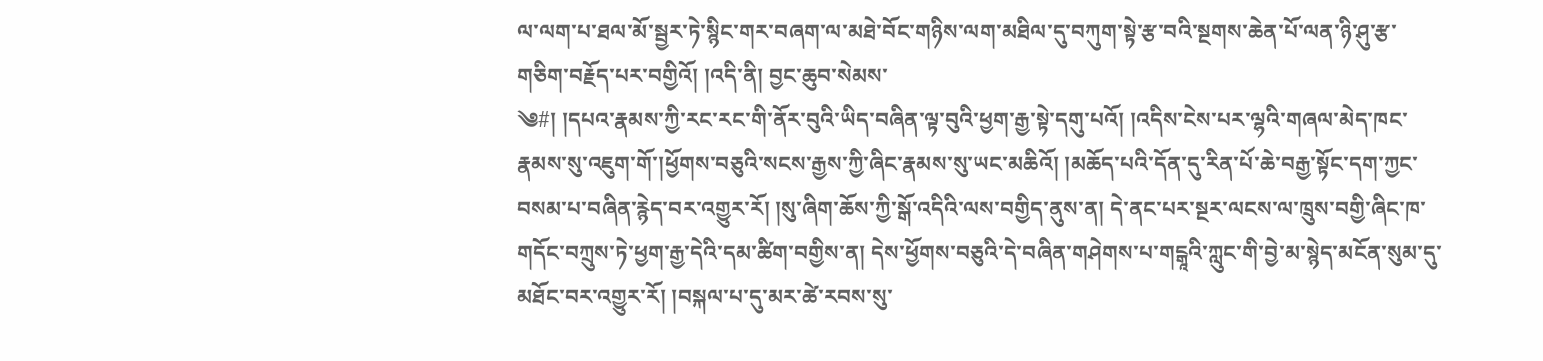ལ་ལག་པ་ཐལ་མོ་སྦྱར་ཏེ་སྙིང་གར་བཞག་ལ་མཐེ་བོང་གཉིས་ལག་མཐིལ་དུ་བཀུག་སྟེ་རྩ་བའི་སྔགས་ཆེན་པོ་ལན་ཉི་ཤུ་རྩ་གཅིག་བརྗོད་པར་བགྱིའོ། །འདི་ནི། བྱང་ཆུབ་སེམས་
༄#། །དཔའ་རྣམས་ཀྱི་རང་རང་གི་ནོར་བུའི་ཡིད་བཞིན་ལྟ་བུའི་ཕྱག་རྒྱ་སྟེ་དགུ་པའོ། །འདིས་ངེས་པར་ལྷའི་གཞལ་མེད་ཁང་རྣམས་སུ་འཇུག་གོ་།ཕྱོགས་བཅུའི་སངས་རྒྱས་ཀྱི་ཞིང་རྣམས་སུ་ཡང་མཆིའོ། །མཆོད་པའི་དོན་དུ་རིན་པོ་ཆེ་བརྒྱ་སྟོང་དག་ཀྱང་བསམ་པ་བཞིན་རྙེད་བར་འགྱུར་རོ། །སུ་ཞིག་ཆོས་ཀྱི་སྒོ་འདིའི་ལས་བགྱིད་ནུས་ན། དེ་ནང་པར་སྔར་ལངས་ལ་ཁྲུས་བགྱི་ཞིང་ཁ་གདོང་བཀྲུས་ཏེ་ཕྱག་རྒྱ་དེའི་དམ་ཚིག་བགྱིས་ན། དེས་ཕྱོགས་བཅུའི་དེ་བཞིན་གཤེགས་པ་གངྒཱའི་ཀླུང་གི་བྱེ་མ་སྙེད་མངོན་སུམ་དུ་མཐོང་བར་འགྱུར་རོ། །བསྐལ་པ་དུ་མར་ཚེ་རབས་སུ་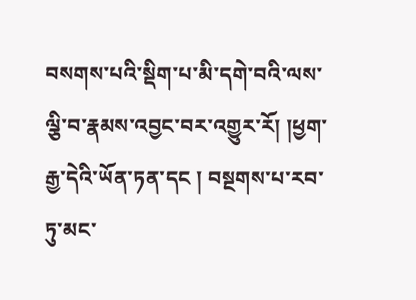བསགས་པའི་སྡིག་པ་མི་དགེ་བའི་ལས་ལྕི་བ་རྣམས་འབྱང་བར་འགྱུར་རོ། །ཕྱག་རྒྱ་དེའི་ཡོན་ཏན་དང ། བསྔགས་པ་རབ་ཏུ་མང་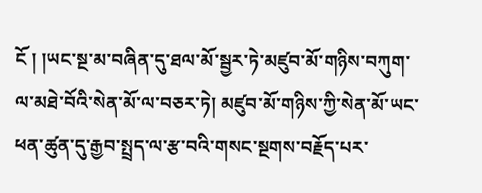ངོ ། །ཡང་སྔ་མ་བཞིན་དུ་ཐལ་མོ་སྦྱར་ཏེ་མཛུབ་མོ་གཉིས་བཀུག་ལ་མཐེ་བོའི་སེན་མོ་ལ་བཅར་ཏེ། མཛུབ་མོ་གཉིས་ཀྱི་སེན་མོ་ཡང་ཕན་ཚུན་དུ་རྒྱབ་སྤྲད་ལ་རྩ་བའི་གསང་སྔགས་བརྗོད་པར་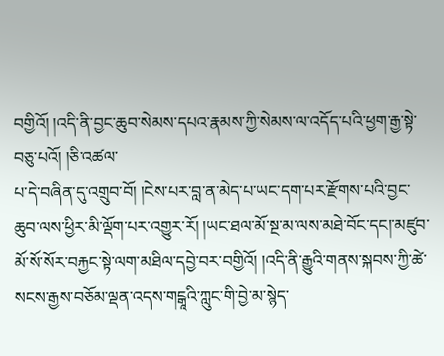བགྱིའོ། །འདི་ནི་བྱང་ཆུབ་སེམས་དཔའ་རྣམས་ཀྱི་སེམས་ལ་འདོད་པའི་ཕྱག་རྒྱ་སྟེ་བཅུ་པའོ། །ཅི་འཚལ་
པ་དེ་བཞིན་དུ་འགྲུབ་བོ། །ངེས་པར་བླ་ན་མེད་པ་ཡང་དག་པར་རྫོགས་པའི་བྱང་ཆུབ་ལས་ཕྱིར་མི་ལྡོག་པར་འགྱུར་རོ། །ཡང་ཐལ་མོ་སྔ་མ་ལས་མཐེ་བོང་དང།་མཛུབ་མོ་སོ་སོར་བརྐྱང་སྟེ་ལག་མཐིལ་དབྱེ་བར་བགྱིའོ། །འདི་ནི་རྒྱུའི་གནས་སྐབས་ཀྱི་ཚེ་སངས་རྒྱས་བཅོམ་ལྡན་འདས་གངྒཱའི་ཀླུང་གི་བྱེ་མ་སྙེད་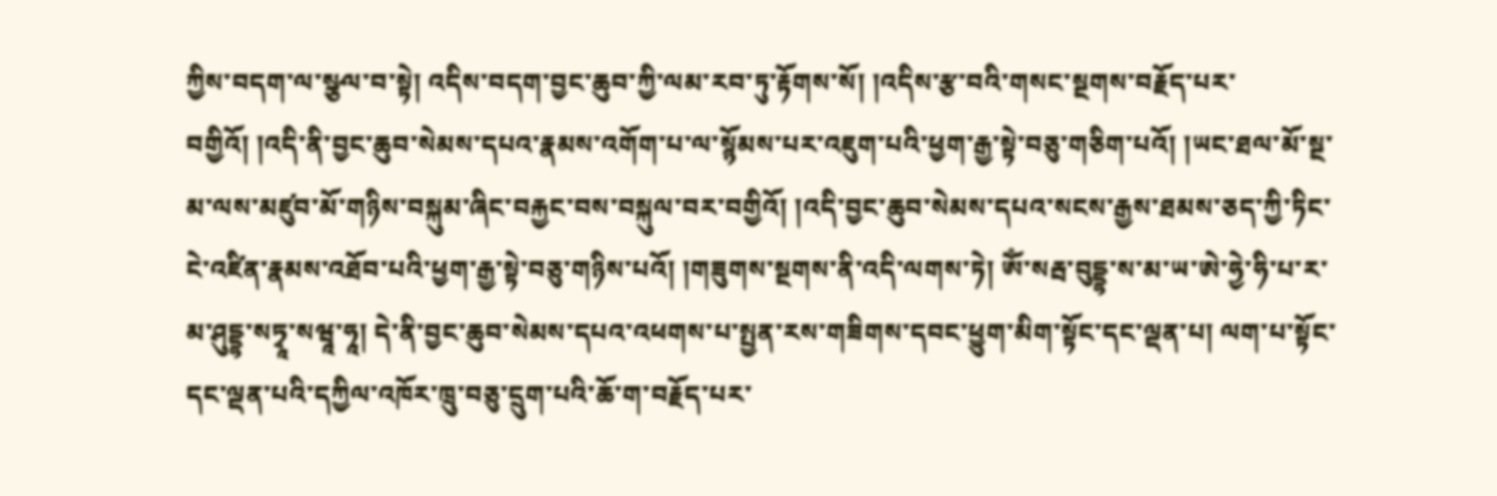ཀྱིས་བདག་ལ་སྩལ་བ་སྟེ། འདིས་བདག་བྱང་ཆུབ་ཀྱི་ལམ་རབ་ཏུ་རྟོགས་སོ། །འདིས་རྩ་བའི་གསང་སྔགས་བརྗོད་པར་བགྱིའོ། །འདི་ནི་བྱང་ཆུབ་སེམས་དཔའ་རྣམས་འགོག་པ་ལ་སྙོམས་པར་འཇུག་པའི་ཕྱག་རྒྱ་སྟེ་བཅུ་གཅིག་པའོ། །ཡང་ཐལ་མོ་སྔ་མ་ལས་མཛུབ་མོ་གཉིས་བསྐུམ་ཞིང་བརྐྱང་བས་བསྐུལ་བར་བགྱིའོ། །འདི་བྱང་ཆུབ་སེམས་དཔའ་སངས་རྒྱས་ཐམས་ཅད་ཀྱི་ཏིང་ངེ་འཛིན་རྣམས་འཐོབ་པའི་ཕྱག་རྒྱ་སྟེ་བཅུ་གཉིས་པའོ། །གཟུགས་སྔགས་ནི་འདི་ལགས་ཏེ། ཨོཾ་སརྦ་བུདྡྷ་ས་མ་ཡ་ཨེ་ཧྱེ་ཧི་པ་ར་མ་ཤུདྡྷ་སཏྭཱ་སཝཱ་ཧཱ། དེ་ནི་བྱང་ཆུབ་སེམས་དཔའ་འཕགས་པ་སྤྱན་རས་གཟིགས་དབང་ཕྱུག་མིག་སྟོང་དང་ལྡན་པ། ལག་པ་སྟོང་དང་ལྡན་པའི་དཀྱིལ་འཁོར་ཁྲུ་བཅུ་དྲུག་པའི་ཆོ་ག་བརྗོད་པར་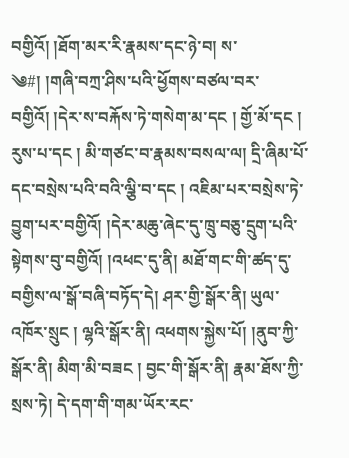བགྱིའོ། །ཐོག་མར་རི་རྣམས་དང་ཉེ་བ། ས་
༄#། །གཞི་བཀྲ་ཤིས་པའི་ཕྱོགས་བཙལ་བར་བགྱིའོ། །དེར་ས་བརྐོས་ཏེ་གསེག་མ་དང ། གྱོ་མོ་དང ། རུས་པ་དང ། མི་གཙང་བ་རྣམས་བསལ་ལ། དྲི་ཞིམ་པོ་དང་བསྲེས་པའི་བའི་ལྕི་བ་དང ། འཇིམ་པར་བསྲེས་ཏེ་བྱུག་པར་བགྱིའོ། །དེར་མཆུ་ཞེང་དུ་ཁྲུ་བཅུ་དྲུག་པའི་སྟེགས་བུ་བགྱིའོ། །འཕང་དུ་ནི། མཐོ་གང་གི་ཚད་དུ་བགྱིས་ལ་སྒོ་བཞི་བཏོད་དེ། ཤར་གྱི་སྒོར་ནི། ཡུལ་འཁོར་སྲུང ། ལྷའི་སྒོར་ནི། འཕགས་སྐྱེས་པོ། །ནུབ་ཀྱི་སྒོར་ནི། མིག་མི་བཟང ། བྱང་གི་སྒོར་ནི། རྣམ་ཐོས་ཀྱི་སྲས་ཏེ། དེ་དག་གི་གམ་ཡོར་རང་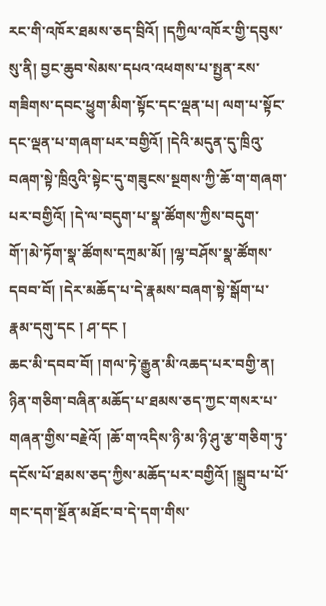རང་གི་འཁོར་ཐམས་ཅད་བྲིའོ། །དཀྱིལ་འཁོར་གྱི་དབུས་སུ་ནི། བྱང་ཆུབ་སེམས་དཔའ་འཕགས་པ་སྤྱན་རས་གཟིགས་དབང་ཕྱུག་མིག་སྟོང་དང་ལྡན་པ། ལག་པ་སྟོང་དང་ལྡན་པ་གཞག་པར་བགྱིའོ། །དེའི་མདུན་དུ་ཁྲིའུ་བཞག་སྟེ་ཁྲིའུའི་སྟེང་དུ་གཟུངས་སྔགས་ཀྱི་ཆོ་ག་གཞག་པར་བགྱིའོ། །དེ་ལ་བདུག་པ་སྣ་ཚོགས་ཀྱིས་བདུག་གོ་།མེ་ཏོག་སྣ་ཚོགས་དཀྲམ་མོ། །ལྷ་བཤོས་སྣ་ཚོགས་དབབ་བོ། །དེར་མཆོད་པ་དེ་རྣམས་བཞག་སྟེ་སྒོག་པ་རྣམ་དགུ་དང ། ཤ་དང །
ཆང་མི་དབབ་བོ། །གལ་ཏེ་རྒྱུན་མི་འཆད་པར་བགྱི་ན། ཉིན་གཅིག་བཞིན་མཆོད་པ་ཐམས་ཅད་ཀྱང་གསར་པ་གཞན་གྱིས་བརྗེའོ། །ཆོ་ག་འདིས་ཉི་མ་ཉི་ཤུ་རྩ་གཅིག་ཏུ་དངོས་པོ་ཐམས་ཅད་ཀྱིས་མཆོད་པར་བགྱིའོ། །སྒྲུབ་པ་པོ་གང་དག་སྔོན་མཐོང་བ་དེ་དག་གིས་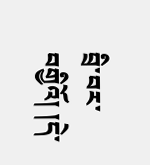བྲི་བར་བགྱིའོ། །དེ་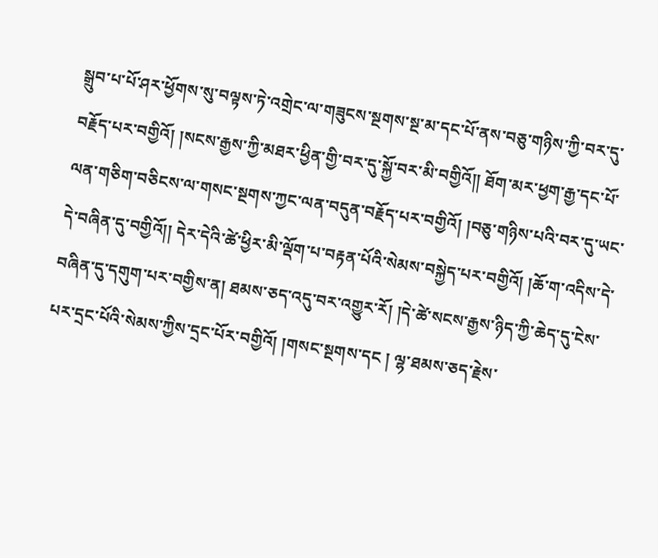སྒྲུབ་པ་པོ་ཤར་ཕྱོགས་སུ་བལྟས་ཏེ་འགྲེང་ལ་གཟུངས་སྔགས་སྔ་མ་དང་པོ་ནས་བཅུ་གཉིས་ཀྱི་བར་དུ་བརྗོད་པར་བགྱིའོ། །སངས་རྒྱས་ཀྱི་མཐར་ཕྱིན་གྱི་བར་དུ་སྐྱོ་བར་མི་བགྱིའོ།། ཐོག་མར་ཕྱག་རྒྱ་དང་པོ་ལན་གཅིག་བཅིངས་ལ་གསང་སྔགས་ཀྱང་ལན་བདུན་བརྗོད་པར་བགྱིའོ། །བཅུ་གཉིས་པའི་བར་དུ་ཡང་དེ་བཞིན་དུ་བགྱིའོ།། དེར་དེའི་ཚེ་ཕྱིར་མི་ལྡོག་པ་བརྟན་པོའི་སེམས་བསྐྱེད་པར་བགྱིའོ། །ཆོ་ག་འདིས་དེ་བཞིན་དུ་དགུག་པར་བགྱིས་ན། ཐམས་ཅད་འདུ་བར་འགྱུར་རོ། །དེ་ཚེ་སངས་རྒྱས་ཉིད་ཀྱི་ཆེད་དུ་ངེས་པར་དྲང་པོའི་སེམས་ཀྱིས་དྲང་པོར་བགྱིའོ། །གསང་སྔགས་དང ། ལྷ་ཐམས་ཅད་རྗེས་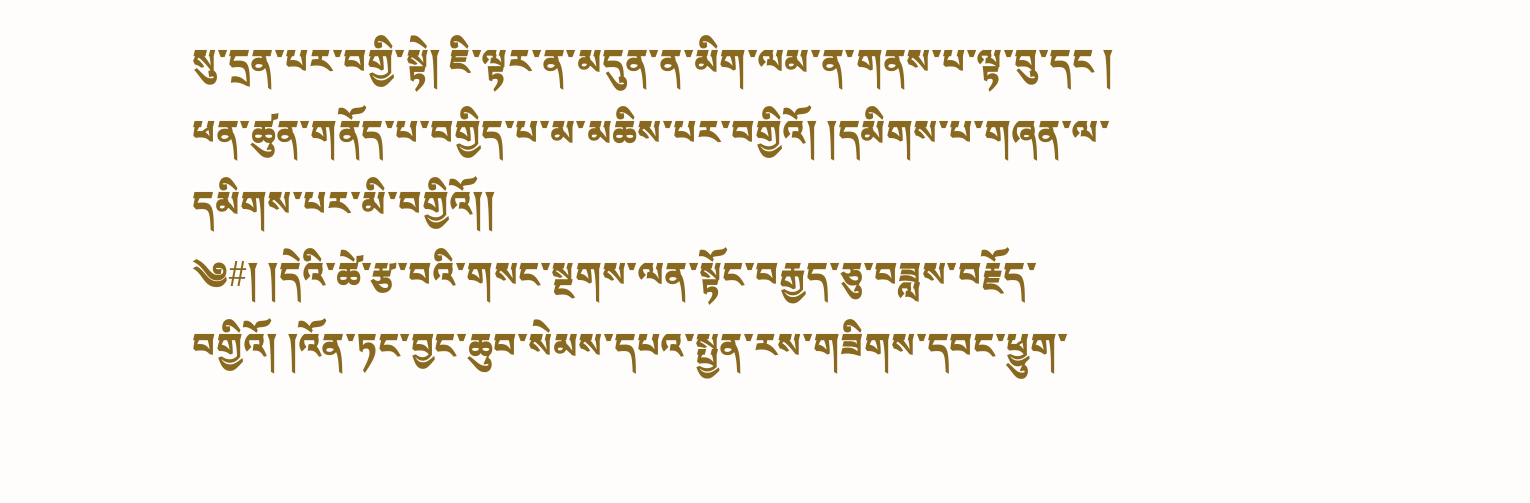སུ་དྲན་པར་བགྱི་སྟེ། ཇི་ལྟར་ན་མདུན་ན་མིག་ལམ་ན་གནས་པ་ལྟ་བུ་དང ། ཕན་ཚུན་གནོད་པ་བགྱིད་པ་མ་མཆིས་པར་བགྱིའོ། །དམིགས་པ་གཞན་ལ་དམིགས་པར་མི་བགྱིའོ།།
༄#། །དེའི་ཚེ་རྩ་བའི་གསང་སྔགས་ལན་སྟོང་བརྒྱད་ཅུ་བཟླས་བརྗོད་བགྱིའོ། །འོན་ཏང་བྱང་ཆུབ་སེམས་དཔའ་སྤྱན་རས་གཟིགས་དབང་ཕྱུག་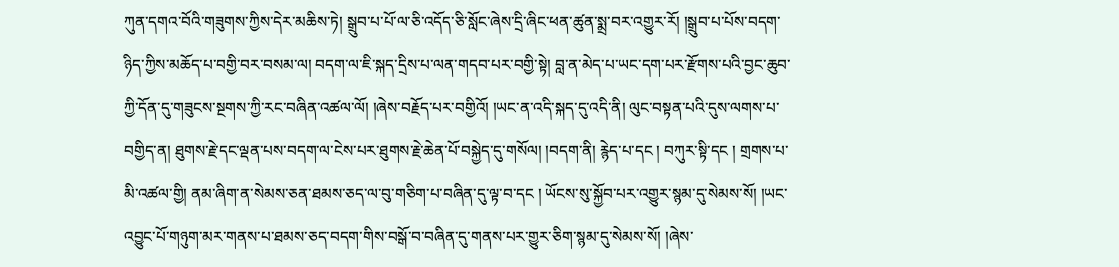ཀུན་དགའ་བོའི་གཟུགས་ཀྱིས་དེར་མཆིས་ཏེ། སྒྲུབ་པ་པོ་ལ་ཅི་འདོད་ཅི་སློང་ཞེས་དྲི་ཞིང་ཕན་ཚུན་སྨྲ་བར་འགྱུར་རོ། །སྒྲུབ་པ་པོས་བདག་ཉིད་ཀྱིས་མཆོད་པ་བགྱི་བར་བསམ་ལ། བདག་ལ་ཇི་སྐད་དྲིས་པ་ལན་གདབ་པར་བགྱི་སྟེ། བླ་ན་མེད་པ་ཡང་དག་པར་རྫོགས་པའི་བྱང་ཆུབ་ཀྱི་དོན་དུ་གཟུངས་སྔགས་ཀྱི་རང་བཞིན་འཚལ་ལོ། །ཞེས་བརྗོད་པར་བགྱིའོ། །ཡང་ན་འདི་སྐད་དུ་འདི་ནི། ལུང་བསྟན་པའི་དུས་ལགས་པ་བགྱིད་ན། ཐུགས་རྗེ་དང་ལྡན་པས་བདག་ལ་ངེས་པར་ཐུགས་རྗེ་ཆེན་པོ་བསྐྱེད་དུ་གསོལ། །བདག་ནི། རྙེད་པ་དང ། བཀུར་སྟི་དང ། གྲགས་པ་མི་འཚལ་གྱི། ནམ་ཞིག་ན་སེམས་ཅན་ཐམས་ཅད་ལ་བུ་གཅིག་པ་བཞིན་དུ་ལྟ་བ་དང ། ཡོངས་སུ་སྐྱོབ་པར་འགྱུར་སྙམ་དུ་སེམས་སོ། །ཡང་འབྱུང་པོ་གཉུག་མར་གནས་པ་ཐམས་ཅད་བདག་གིས་བསྒོ་བ་བཞིན་དུ་གནས་པར་གྱུར་ཅིག་སྙམ་དུ་སེམས་སོ། །ཞེས་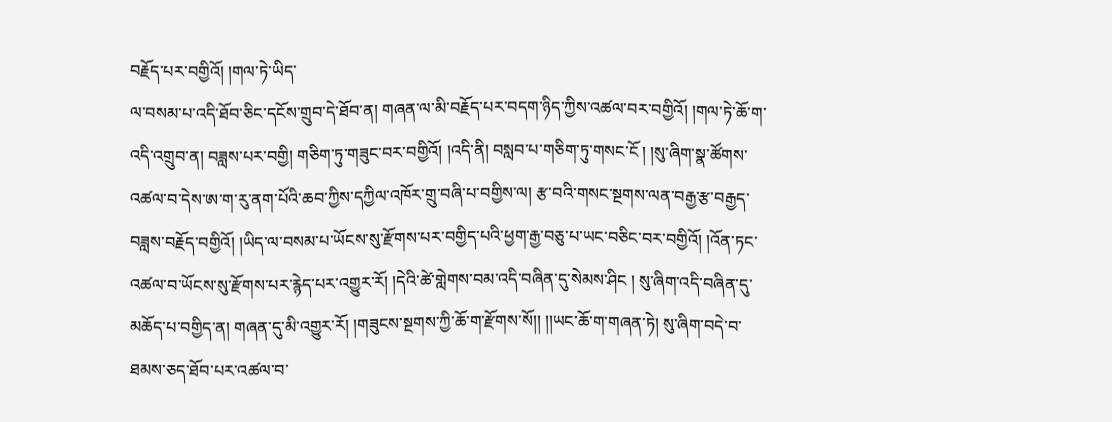བརྗོད་པར་བགྱིའོ། །གལ་ཏེ་ཡིད་
ལ་བསམ་པ་འདི་ཐོབ་ཅིང་དངོས་གྲུབ་དེ་ཐོབ་ན། གཞན་ལ་མི་བརྗོད་པར་བདག་ཉིད་ཀྱིས་འཚལ་བར་བགྱིའོ། །གལ་ཏེ་ཆོ་ག་འདི་འགྲུབ་ན། བཟླས་པར་བགྱི། གཅིག་ཏུ་གཟུང་བར་བགྱིའོ། །འདི་ནི། བསླབ་པ་གཅིག་ཏུ་གསང་ངོ ། །སུ་ཞིག་སྣ་ཚོགས་འཚལ་བ་དེས་ཨ་ག་རུ་ནག་པོའི་ཆབ་ཀྱིས་དཀྱིལ་འཁོར་གྲུ་བཞི་པ་བགྱིས་ལ། རྩ་བའི་གསང་སྔགས་ལན་བརྒྱ་རྩ་བརྒྱད་བཟླས་བརྗོད་བགྱིའོ། །ཡིད་ལ་བསམ་པ་ཡོངས་སུ་རྫོགས་པར་བགྱིད་པའི་ཕྱག་རྒྱ་བཅུ་པ་ཡང་བཅིང་བར་བགྱིའོ། །འོན་ཏང་འཚལ་བ་ཡོངས་སུ་རྫོགས་པར་རྙེད་པར་འགྱུར་རོ། །དེའི་ཚེ་གླེགས་བམ་འདི་བཞིན་དུ་སེམས་ཤིང ། སུ་ཞིག་འདི་བཞིན་དུ་མཆོད་པ་བགྱིད་ན། གཞན་དུ་མི་འགྱུར་རོ། །གཟུངས་སྔགས་ཀྱི་ཆོ་ག་རྫོགས་སོ།། །།ཡང་ཆོ་ག་གཞན་ཏེ། སུ་ཞིག་བདེ་བ་ཐམས་ཅད་ཐོབ་པར་འཚལ་བ་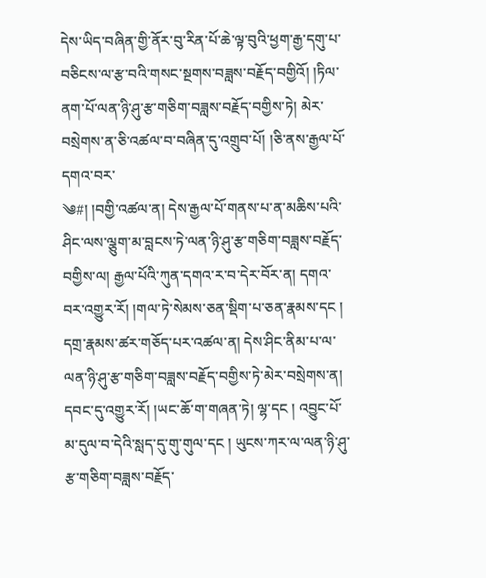དེས་ཡིད་བཞིན་གྱི་ནོར་བུ་རིན་པོ་ཆེ་ལྟ་བུའི་ཕྱག་རྒྱ་དགུ་པ་བཅིངས་ལ་རྩ་བའི་གསང་སྔགས་བཟླས་བརྗོད་བགྱིའོ། །ཏིལ་ནག་པོ་ལན་ཉི་ཤུ་རྩ་གཅིག་བཟླས་བརྗོད་བགྱིས་ཏེ། མེར་བསྲེགས་ན་ཅི་འཚལ་བ་བཞིན་དུ་འགྲུབ་པོ། །ཅི་ནས་རྒྱལ་པོ་དགའ་བར་
༄#། །བགྱི་འཚལ་ན། དེས་རྒྱལ་པོ་གནས་པ་ན་མཆིས་པའི་ཤིང་ལས་ལྕུག་མ་བླངས་ཏེ་ལན་ཉི་ཤུ་རྩ་གཅིག་བཟླས་བརྗོད་བགྱིས་ལ། རྒྱལ་པོའི་ཀུན་དགའ་ར་བ་དེར་བོར་ན། དགའ་བར་འགྱུར་རོ། །གལ་ཏེ་སེམས་ཅན་སྡིག་པ་ཅན་རྣམས་དང ། དགྲ་རྣམས་ཚར་གཅོད་པར་འཚལ་ན། དེས་ཤིང་ནིམ་པ་ལ་ལན་ཉི་ཤུ་རྩ་གཅིག་བཟླས་བརྗོད་བགྱིས་ཏེ་མེར་བསྲེགས་ན། དབང་དུ་འགྱུར་རོ། །ཡང་ཆོ་ག་གཞན་ཏེ། ལྷ་དང ། འབྱུང་པོ་མ་དུལ་བ་དེའི་སླད་དུ་གུ་གུལ་དང ། ཡུངས་ཀར་ལ་ལན་ཉི་ཤུ་རྩ་གཅིག་བཟླས་བརྗོད་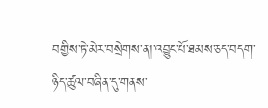བགྱིས་ཏེ་མེར་བསྲེགས་ན།་འབྱུང་པོ་ཐམས་ཅད་བདག་ཉིད་ཚུལ་བཞིན་དུ་གནས་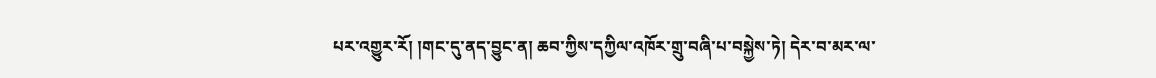པར་འགྱུར་རོ། །གང་དུ་ནད་བྱུང་ན། ཆབ་ཀྱིས་དཀྱིལ་འཁོར་གྲུ་བཞི་པ་བསྐྱེས་ཏེ། དེར་བ་མར་ལ་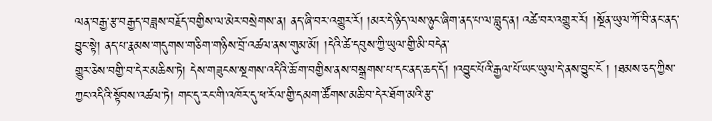ལན་བརྒྱ་རྩ་བརྒྱད་བཟླས་བརྗོད་བགྱིས་ལ་མེར་བསྲེགས་ན། ནད་ཞི་བར་འགྱུར་རོ། །མར་དེ་ཉིད་ལས་ཉུང་ཞིག་ནད་པ་ལ་བླུད་ན། འཚེ་བར་འགྱུར་རོ། །སྔོན་ཡུལ་ཀོ་བི་ནང་ནད་བྱུང་སྟེ། ནད་པ་རྣམས་གདུགས་གཅིག་གཉིས་བྲོ་འཚལ་ནས་གུམ་མོ། །དེའི་ཚེ་དབུས་ཀྱི་ཡུལ་གྱི་མི་བདེན་
གྱུར་ཅེས་བགྱི་བ་དེར་མཆིས་ཏེ། དེས་གཟུངས་སྔགས་འདིའི་ཆོ་ག་བགྱིས་ནས་བསྒྲགས་པ་དང་ནད་ཆད་དོ། །འབྱུང་པོའི་རྒྱལ་པོ་ཡང་ཡུལ་དེ་ནས་བྱུང་ངོ ། །ཐམས་ཅད་ཀྱིས་ཀྱང་འདིའི་སྟོབས་འཚལ་ཏེ། གང་དུ་རང་གི་འཁོར་དུ་ཕ་རོལ་གྱི་དམག་ཚོགས་མཆི་བ་དེར་ཐོག་མའི་རྩ་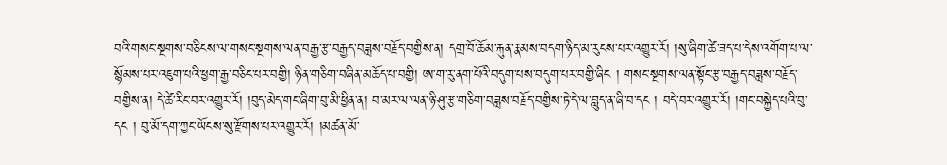བའི་གསང་སྔགས་བཅིངས་ལ་གསང་སྔགས་ལན་བརྒྱ་རྩ་བརྒྱད་བཟླས་བརྗོད་བགྱིས་ན། དགྲ་བོ་ཆོམ་རྐུན་རྣམས་བདག་ཉིད་མ་རུངས་པར་འགྱུར་རོ། །སུ་ཞིག་ཚེ་ཟད་པ་དེས་འགོག་པ་ལ་སྙོམས་པར་འཇུག་པའི་ཕྱག་རྒྱ་བཅིང་པར་བགྱི། ཉིན་གཅིག་བཞིན་མཆོད་པ་བགྱི། ཨ་ག་རུ་ནག་པོའི་བདུག་པས་བདུག་པར་བགྱི་ཞིང ། གསང་སྔགས་ལན་སྟོང་རྩ་བརྒྱད་བཟླས་བརྗོད་བགྱིས་ན། དེ་ཚེ་རིང་བར་འགྱུར་རོ། །བུད་མེད་གང་ཞིག་བུ་མི་ཕྱིན་ན། བ་མར་ལ་ལན་ཉི་ཤུ་རྩ་གཅིག་བཟླས་བརྗོད་བགྱིས་ཏེ་དེ་ལ་བླུད་ན་ཞི་བ་དང ། བདེ་བར་འགྱུར་རོ། །གང་བསྐྱེད་པའི་བུ་དང ། བུ་མོ་དག་ཀྱང་ཡོངས་སུ་རྫོགས་པར་འགྱུར་རོ། །མཚན་མོ་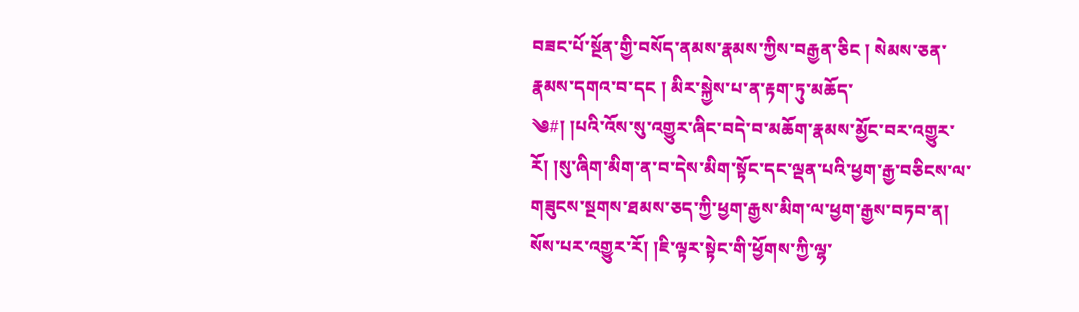བཟང་པོ་སྔོན་གྱི་བསོད་ནམས་རྣམས་ཀྱིས་བརྒྱན་ཅིང ། སེམས་ཅན་རྣམས་དགའ་བ་དང ། མིར་སྐྱེས་པ་ན་རྟག་ཏུ་མཆོད་
༄#། །པའི་འོས་སུ་འགྱུར་ཞིང་བདེ་བ་མཆོག་རྣམས་མྱོང་བར་འགྱུར་རོ། །སུ་ཞིག་མིག་ན་བ་དེས་མིག་སྟོང་དང་ལྡན་པའི་ཕྱག་རྒྱ་བཅིངས་ལ་གཟུངས་སྔགས་ཐམས་ཅད་ཀྱི་ཕྱག་རྒྱས་མིག་ལ་ཕྱག་རྒྱས་བཏབ་ན། སོས་པར་འགྱུར་རོ། །ཇི་ལྟར་སྟེང་གི་ཕྱོགས་ཀྱི་ལྷ་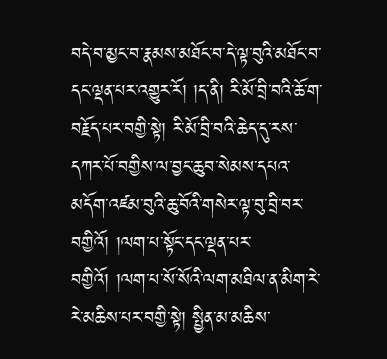བདེ་བ་མྱང་བ་རྣམས་མཐོང་བ་དེ་ལྟ་བུའི་མཐོང་བ་དང་ལྡན་པར་འགྱུར་རོ། །ད་ནི། རི་མོ་བྲི་བའི་ཆོ་ག་བརྗོད་པར་བགྱི་སྟེ། རི་མོ་བྲི་བའི་ཆེད་དུ་རས་དཀར་པོ་བགྱིས་ལ་བྱང་ཆུབ་སེམས་དཔའ་མདོག་འཛམ་བུའི་ཆུ་བོའི་གསེར་ལྟ་བུ་བྲི་བར་བགྱིའོ། །ལག་པ་སྟོང་དང་ལྡན་པར་བགྱིའོ། །ལག་པ་སོ་སོའི་ལག་མཐིལ་ན་མིག་རེ་རེ་མཆིས་པར་བགྱི་སྟེ། སྤྱིན་མ་མཆིས་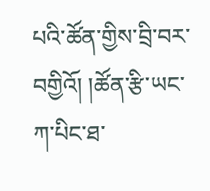པའི་ཚོན་གྱིས་བྲི་བར་བགྱིའོ། །ཚོན་རྩི་ཡང་ཀ་པིང་ཐ་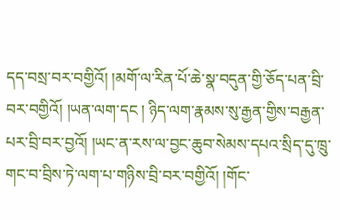དད་བསྲ་བར་བགྱིའོ། །མགོ་ལ་རིན་པོ་ཆེ་སྣ་བདུན་གྱི་ཅོད་པན་བྲི་བར་བགྱིའོ། །ཡན་ལག་དང ། ཉིད་ལག་རྣམས་སུ་རྒྱན་གྱིས་བརྒྱན་པར་བྲི་བར་བྱའོ། །ཡང་ན་རས་ལ་བྱང་ཆུབ་སེམས་དཔའ་སྲིད་དུ་ཁྲུ་གང་བ་བྲིས་ཏེ་ལག་པ་གཉིས་བྲི་བར་བགྱིའོ། །གོང་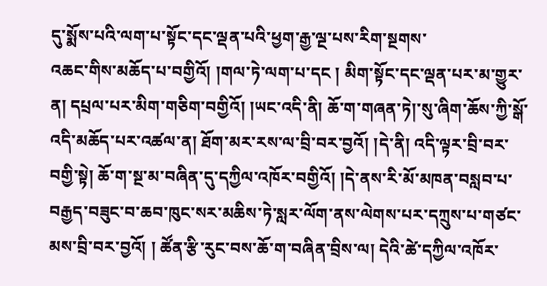དུ་སྨོས་པའི་ལག་པ་སྟོང་དང་ལྡན་པའི་ཕྱག་རྒྱ་ལྔ་པས་རིག་སྔགས་
འཆང་གིས་མཆོད་པ་བགྱིའོ། །གལ་ཏེ་ལག་པ་དང ། མིག་སྟོང་དང་ལྡན་པར་མ་གྱུར་ན། དཔྲལ་པར་མིག་གཅིག་བགྱིའོ། །ཡང་འདི་ནི། ཆོ་ག་གཞན་ཏེ།་སུ་ཞིག་ཆོས་ཀྱི་སྒོ་འདི་མཆོད་པར་འཚལ་ན། ཐོག་མར་རས་ལ་བྲི་བར་བྱའོ། །དེ་ནི། འདི་ལྟར་བྲི་བར་བགྱི་སྟེ། ཆོ་ག་སྔ་མ་བཞིན་དུ་དཀྱིལ་འཁོར་བགྱིའོ། །དེ་ནས་རི་མོ་མཁན་བསླབ་པ་བརྒྱད་བཟུང་བ་ཆབ་ཁུང་སར་མཆིས་ཏེ་སླར་ལོག་ནས་ལེགས་པར་དཀྲུས་པ་གཙང་མས་བྲི་བར་བྱའོ། ། ཚོན་རྩི་རུང་བས་ཆོ་ག་བཞིན་བྲིས་ལ། དེའི་ཚེ་དཀྱིལ་འཁོར་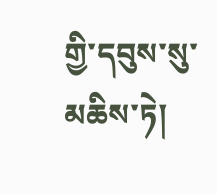གྱི་དབུས་སུ་མཆིས་ཏེ།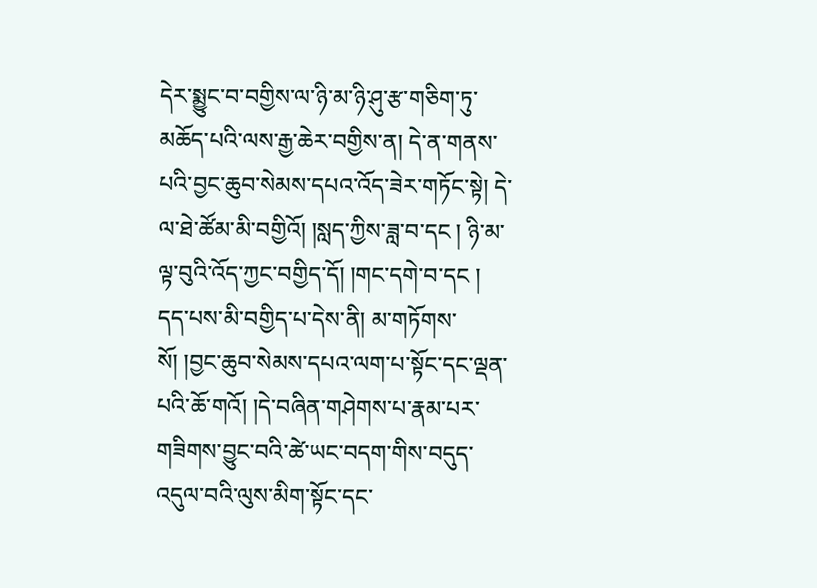དེར་སྨྱུང་བ་བགྱིས་ལ་ཉི་མ་ཉི་ཤུ་རྩ་གཅིག་ཏུ་མཆོད་པའི་ལས་རྒྱ་ཆེར་བགྱིས་ན། དེ་ན་གནས་པའི་བྱང་ཆུབ་སེམས་དཔའ་འོད་ཟེར་གཏོང་སྟེ། དེ་ལ་ཐེ་ཚོམ་མི་བགྱིའོ། །སླད་ཀྱིས་ཟླ་བ་དང ། ཉི་མ་ལྟ་བུའི་འོད་ཀྱང་བགྱིད་དོ། །གང་དགེ་བ་དང ། དད་པས་མི་བགྱིད་པ་དེས་ནི། མ་གཏོགས་སོ། །བྱང་ཆུབ་སེམས་དཔའ་ལག་པ་སྟོང་དང་ལྡན་པའི་ཆོ་གའོ། །དེ་བཞིན་གཤེགས་པ་རྣམ་པར་གཟིགས་བྱུང་བའི་ཚེ་ཡང་བདག་གིས་བདུད་འདུལ་བའི་ལུས་མིག་སྟོང་དང་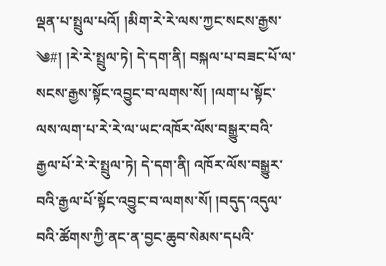ལྡན་པ་སྤྲུལ་པའོ། །མིག་རེ་རེ་ལས་ཀྱང་སངས་རྒྱས་
༄#། །རེ་རེ་སྤྲུལ་ཏེ། དེ་དག་ནི། བསྐལ་པ་བཟང་པོ་ལ་སངས་རྒྱས་སྟོང་འབྱུང་བ་ལགས་སོ། །ལག་པ་སྟོང་ལས་ལག་པ་རེ་རེ་ལ་ཡང་འཁོར་ལོས་བསྒྱུར་བའི་རྒྱལ་པོ་རེ་རེ་སྤྲུལ་ཏེ། དེ་དག་ནི། འཁོར་ལོས་བསྒྱུར་བའི་རྒྱལ་པོ་སྟོང་འབྱུང་བ་ལགས་སོ། །བདུད་འདུལ་བའི་ཚོགས་ཀྱི་ནང་ན་བྱང་ཆུབ་སེམས་དཔའི་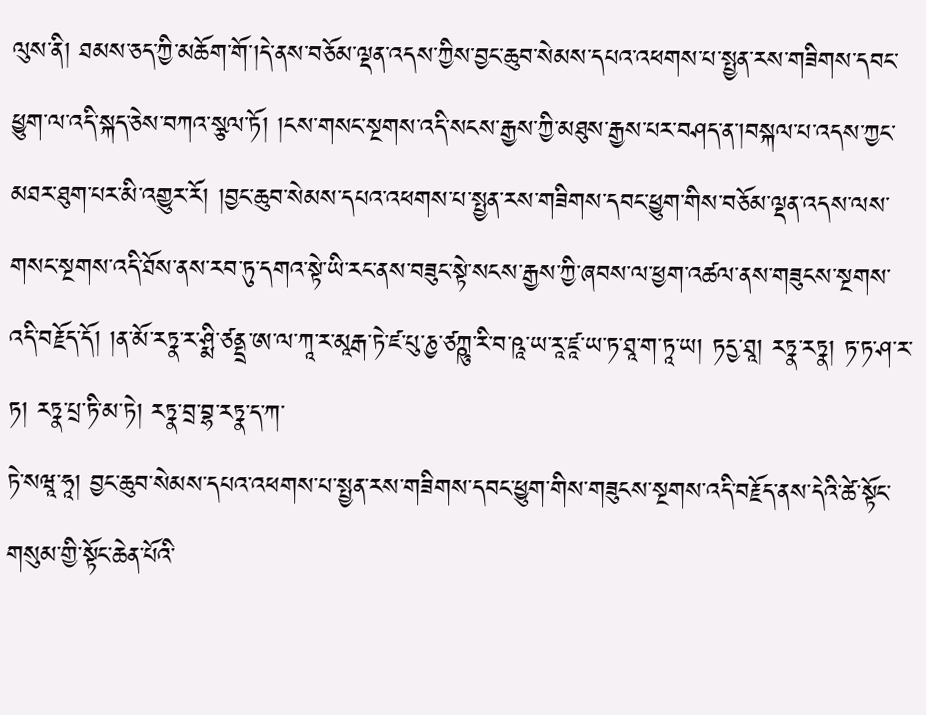ལུས་ནི། ཐམས་ཅད་ཀྱི་མཆོག་གོ་།དེ་ནས་བཅོམ་ལྡན་འདས་ཀྱིས་བྱང་ཆུབ་སེམས་དཔའ་འཕགས་པ་སྤྱན་རས་གཟིགས་དབང་ཕྱུག་ལ་འདི་སྐད་ཅེས་བཀའ་སྩལ་ཏོ། །ངས་གསང་སྔགས་འདི་སངས་རྒྱས་ཀྱི་མཐུས་རྒྱས་པར་བཤད་ན་།བསྐལ་པ་འདས་ཀྱང་མཐར་ཐུག་པར་མི་འགྱུར་རོ། །བྱང་ཆུབ་སེམས་དཔའ་འཕགས་པ་སྤྱན་རས་གཟིགས་དབང་ཕྱུག་གིས་བཅོམ་ལྡན་འདས་ལས་གསང་སྔགས་འདི་ཐོས་ནས་རབ་ཏུ་དགའ་སྟེ་ཡི་རང་ནས་བཟུང་སྟེ་སངས་རྒྱས་ཀྱི་ཞབས་ལ་ཕྱག་འཚལ་ནས་གཟུངས་སྔགས་འདི་བརྗོད་དོ། །ན་མོ་རཏྣ་ར་ཤྨི་ཙནྡྲ་ཨ་ལ་ཀཱ་ར་མཱརྒ་ཏེ་ཛ་པུ་ཎྱ་ཙཀྵུ་རི་བ་ཥཱ་ཡ་རཱ་ཛཱ་ཡ་ཏ་ཐཱ་ག་ཏཱ་ཡ། ཏདྱ་ཐཱ། རཏྣ་རཏྣ། ཏ་ཏ་ཤ་ར་ཏ། རཏྣ་པྲ་ཏི་མ་ཏེ། རཏྣ་བྲ་བྷ་རཏྣ་ད་ཀ་
ཏེ་སཝཱ་ཧཱ། བྱང་ཆུབ་སེམས་དཔའ་འཕགས་པ་སྤྱན་རས་གཟིགས་དབང་ཕྱུག་གིས་གཟུངས་སྔགས་འདི་བརྗོད་ནས་དེའི་ཚེ་སྟོང་གསུམ་གྱི་སྟོང་ཆེན་པོའི་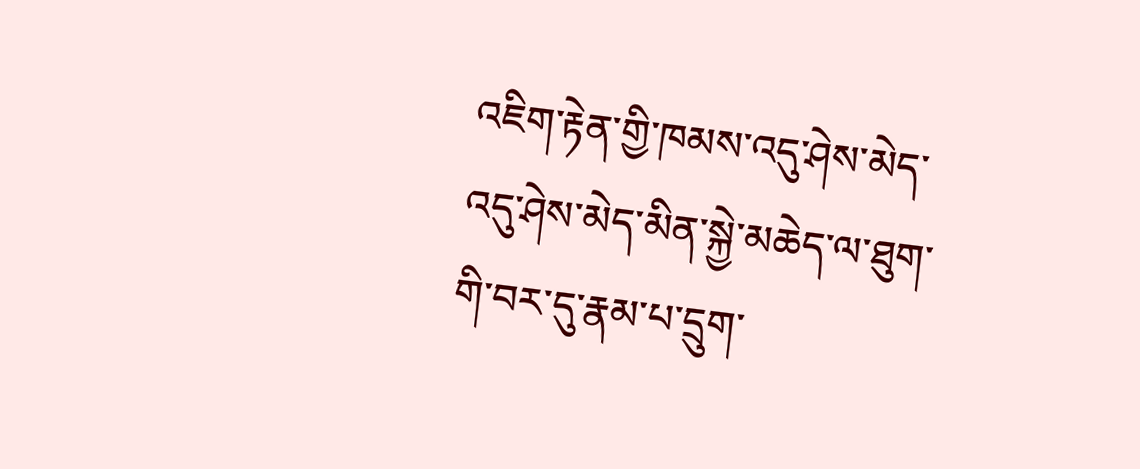འཇིག་རྟེན་གྱི་ཁམས་འདུ་ཤེས་མེད་འདུ་ཤེས་མེད་མིན་སྐྱེ་མཆེད་ལ་ཐུག་གི་བར་དུ་རྣམ་པ་དྲུག་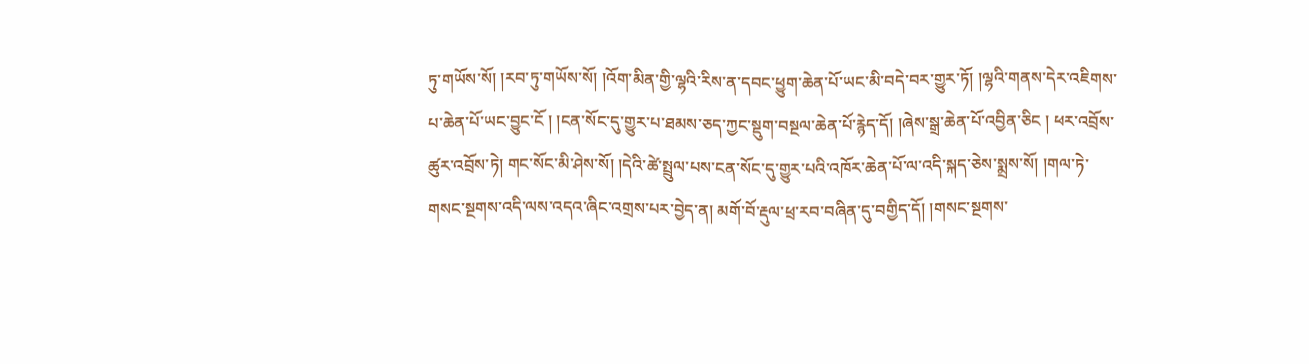ཏུ་གཡོས་སོ། །རབ་ཏུ་གཡོས་སོ། །འོག་མིན་གྱི་ལྷའི་རིས་ན་དབང་ཕྱུག་ཆེན་པོ་ཡང་མི་བདེ་བར་གྱུར་ཏོ། །ལྷའི་གནས་དེར་འཇིགས་པ་ཆེན་པོ་ཡང་བྱུང་ངོ ། །ངན་སོང་དུ་གྱུར་པ་ཐམས་ཅད་ཀྱང་སྡུག་བསྔལ་ཆེན་པོ་རྙེད་དོ། །ཞེས་སྒྲ་ཆེན་པོ་འབྱིན་ཅིང ། ཕར་འབྲོས་ཚུར་འབྲོས་ཏེ། གང་སོང་མི་ཤེས་སོ། །དེའི་ཚེ་སྤྲུལ་པས་ངན་སོང་དུ་གྱུར་པའི་འཁོར་ཆེན་པོ་ལ་འདི་སྐད་ཅེས་སྨྲས་སོ། །གལ་ཏེ་གསང་སྔགས་འདི་ལས་འདའ་ཞིང་འགྲས་པར་བྱེད་ན། མགོ་བོ་རྡུལ་ཕྲ་རབ་བཞིན་དུ་བགྱིད་དོ། །གསང་སྔགས་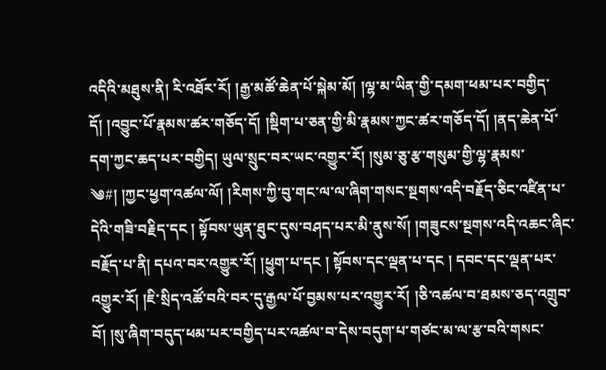འདིའི་མཐུས་ནི། རི་འཐོར་རོ། །རྒྱ་མཚོ་ཆེན་པོ་སྐེམ་མོ། །ལྷ་མ་ཡིན་གྱི་དམག་ཕམ་པར་བགྱིད་དོ། །འབྱུང་པོ་རྣམས་ཚར་གཅོད་དོ། །སྡིག་པ་ཅན་གྱི་མི་རྣམས་ཀྱང་ཚར་གཅོད་དོ། །ནད་ཆེན་པོ་དག་ཀྱང་ཆད་པར་བགྱིད། ཡུལ་སྲུང་བར་ཡང་འགྱུར་རོ། །སུམ་ཅུ་རྩ་གསུམ་གྱི་ལྷ་རྣམས་
༄#། །ཀྱང་ཕྱག་འཚལ་ལོ། །རིགས་ཀྱི་བུ་གང་ལ་ལ་ཞིག་གསང་སྔགས་འདི་བརྗོད་ཅིང་འཛིན་པ་དེའི་གཟི་བརྗིད་དང ། སྟོབས་ཡུན་ཐུང་དུས་བཤད་པར་མི་ནུས་སོ། །གཟུངས་སྔགས་འདི་འཆང་ཞིང་བརྗོད་པ་ནི། དཔའ་བར་འགྱུར་རོ། །ཕྱུག་པ་དང ། སྟོབས་དང་ལྡན་པ་དང ། དབང་དང་ལྡན་པར་འགྱུར་རོ། །ཇི་སྲིད་འཚོ་བའི་བར་དུ་རྒྱལ་པོ་བྱམས་པར་འགྱུར་རོ། །ཅི་འཚལ་བ་ཐམས་ཅད་འགྲུབ་བོ། །སུ་ཞིག་བདུད་ཕམ་པར་བགྱིད་པར་འཚལ་བ་དེས་བདུག་པ་གཙང་མ་ལ་རྩ་བའི་གསང་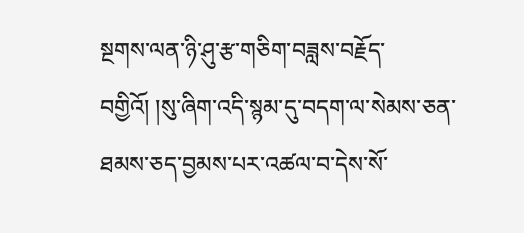སྔགས་ལན་ཉི་ཤུ་རྩ་གཅིག་བཟླས་བརྗོད་བགྱིའོ། །སུ་ཞིག་འདི་སྙམ་དུ་བདག་ལ་སེམས་ཅན་ཐམས་ཅད་བྱམས་པར་འཚལ་བ་དེས་སོ་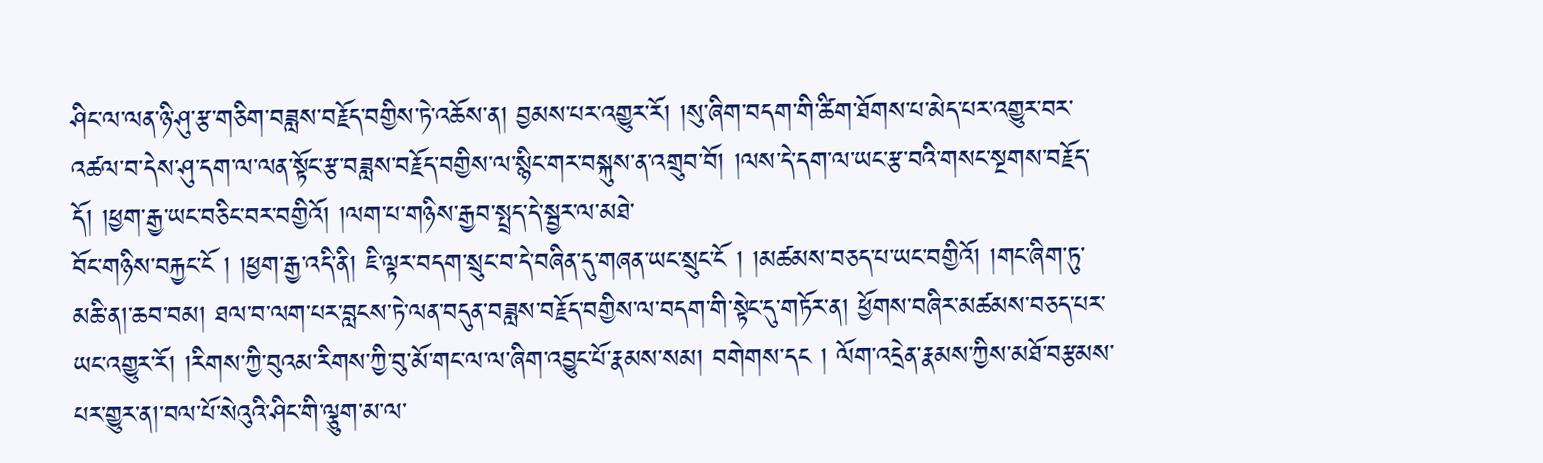ཤིང་ལ་ལན་ཉི་ཤུ་རྩ་གཅིག་བཟླས་བརྗོད་བགྱིས་ཏེ་འཆོས་ན། བྱམས་པར་འགྱུར་རོ། །སུ་ཞིག་བདག་གི་ཚིག་ཐོགས་པ་མེད་པར་འགྱུར་བར་འཚལ་བ་དེས་ཤུ་དག་ལ་ལན་སྟོང་རྩ་བཟླས་བརྗོད་བགྱིས་ལ་སྙིང་གར་བསྐུས་ན་འགྲུབ་བོ། །ལས་དེ་དག་ལ་ཡང་རྩ་བའི་གསང་སྔགས་བརྗོད་དོ། །ཕྱག་རྒྱ་ཡང་བཅིང་བར་བགྱིའོ། །ལག་པ་གཉིས་རྒྱབ་སྤྲད་དེ་སྦྱར་ལ་མཐེ་
བོང་གཉིས་བརྐྱང་ངོ ། །ཕྱག་རྒྱ་འདི་ནི། ཇི་ལྟར་བདག་སྲུང་བ་དེ་བཞིན་དུ་གཞན་ཡང་སྲུང་ངོ ། །མཚམས་བཅད་པ་ཡང་བགྱིའོ། །གང་ཞིག་ཏུ་མཆི་ན།་ཆབ་བམ། ཐལ་བ་ལག་པར་བླངས་ཏེ་ལན་བདུན་བཟླས་བརྗོད་བགྱིས་ལ་བདག་གི་སྟེང་དུ་གཏོར་ན། ཕྱོགས་བཞིར་མཚམས་བཅད་པར་ཡང་འགྱུར་རོ། །རིགས་ཀྱི་བུའམ་རིགས་ཀྱི་བུ་མོ་གང་ལ་ལ་ཞིག་འབྱུང་པོ་རྣམས་སམ། བགེགས་དང ། ལོག་འདྲེན་རྣམས་ཀྱིས་མཐོ་བརྩམས་པར་གྱུར་ན།་བལ་པོ་སེའུའི་ཤིང་གི་ལྕུག་མ་ལ་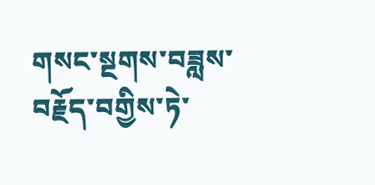གསང་སྔགས་བཟླས་བརྗོད་བགྱིས་ཏེ་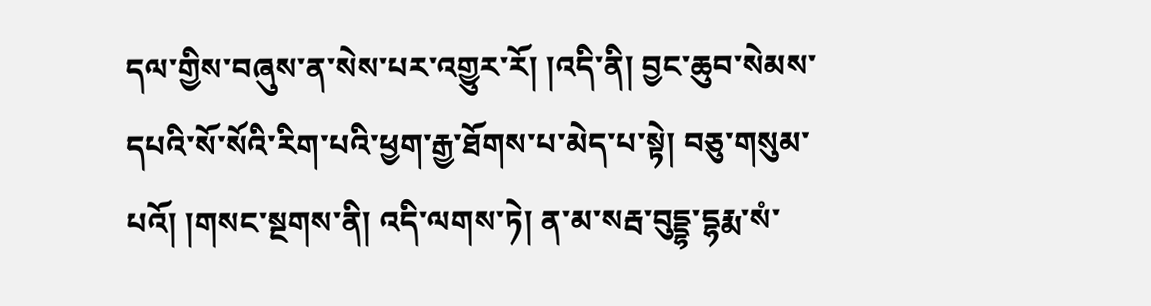དལ་གྱིས་བཞུས་ན་སེས་པར་འགྱུར་རོ། །འདི་ནི། བྱང་ཆུབ་སེམས་དཔའི་སོ་སོའི་རིག་པའི་ཕྱག་རྒྱ་ཐོགས་པ་མེད་པ་སྟེ། བཅུ་གསུམ་པའོ། །གསང་སྔགས་ནི། འདི་ལགས་ཏེ། ན་མ་སརྦ་བུདྡྷ་དྷརྨ་སཾ་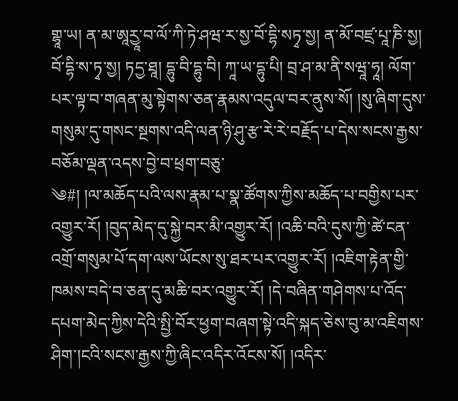གྷཱ་ཡ། ན་མ་ཨཱརྱཱ་བ་ལོ་ཀི་ཏེ་ཤཝ་ར་སྱ་བོ་དྷི་སཏྭ་སྱ། ན་མོ་བཛྲ་པཱ་ཎི་སྱ། བོ་དྷི་ས་ཏྭ་སྱ། ཏདྱ་ཐཱ། དྷུ་བི་དྷུ་བི། ཀཱ་ཡ་དྷུ་པི། བྲ་ཤ་མ་ནི་སཝཱ་ཧཱ། ལོག་པར་ལྟ་བ་གཞན་མུ་སྟེགས་ཅན་རྣམས་འདུལ་བར་ནུས་སོ། །སུ་ཞིག་དུས་གསུམ་དུ་གསང་སྔགས་འདི་ལན་ཉི་ཤུ་རྩ་རེ་རེ་བརྗོད་པ་དེས་སངས་རྒྱས་བཅོམ་ལྡན་འདས་བྱེ་བ་ཕྲག་བཅུ་
༄#། །ལ་མཆོད་པའི་ལས་རྣམ་པ་སྣ་ཚོགས་ཀྱིས་མཆོད་པ་བགྱིས་པར་འགྱུར་རོ། །བུད་མེད་དུ་སྐྱེ་བར་མི་འགྱུར་རོ། །འཆི་བའི་དུས་ཀྱི་ཚེ་ངན་འགྲོ་གསུམ་པོ་དག་ལས་ཡོངས་སུ་ཐར་པར་འགྱུར་རོ། །འཇིག་རྟེན་གྱི་ཁམས་བདེ་བ་ཅན་དུ་མཆི་བར་འགྱུར་རོ། །དེ་བཞིན་གཤེགས་པ་འོད་དཔག་མེད་ཀྱིས་དེའི་སྤྱི་བོར་ཕྱག་བཞག་སྟེ་འདི་སྐད་ཅེས་བུ་མ་འཇིགས་ཤིག་།ངའི་སངས་རྒྱས་ཀྱི་ཞིང་འདིར་འོངས་སོ། །འདིར་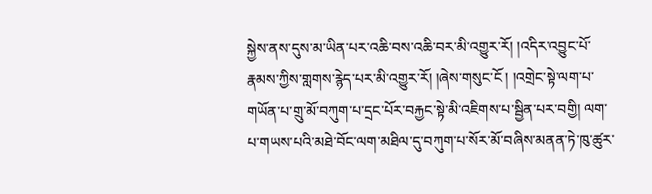སྐྱེས་ནས་དུས་མ་ཡིན་པར་འཆི་བས་འཆི་བར་མི་འགྱུར་རོ། །འདིར་འབྱུང་པོ་རྣམས་ཀྱིས་གླགས་རྙེད་པར་མི་འགྱུར་རོ། །ཞེས་གསུང་ངོ ། །འགྲེང་སྟེ་ལག་པ་གཡོན་པ་གྲུ་མོ་བཀུག་པ་དྲང་པོར་བརྐྱང་སྟེ་མི་འཇིགས་པ་སྦྱིན་པར་བགྱི། ལག་པ་གཡས་པའི་མཐེ་བོང་ལག་མཐིལ་དུ་བཀུག་པ་སོར་མོ་བཞིས་མནན་ཏེ་ཁུ་ཚུར་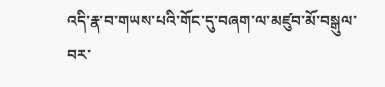འདི་རྣ་བ་གཡས་པའི་གོང་དུ་བཞག་ལ་མཛུབ་མོ་བསྒུལ་བར་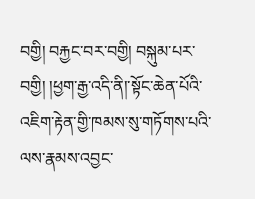བགྱི། བརྐྱང་བར་བགྱི། བསྐུམ་པར་བགྱི། །ཕྱག་རྒྱ་འདི་ནི།་སྟོང་ཆེན་པོའི་འཇིག་རྟེན་གྱི་ཁམས་སུ་གཏོགས་པའི་ལས་རྣམས་འབྱང་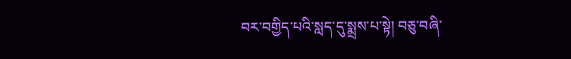བར་བགྱིད་པའི་སླད་དུ་སྨྲས་པ་སྟེ། བཅུ་བཞི་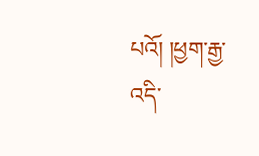པའོ། །ཕྱག་རྒྱ་འདི་